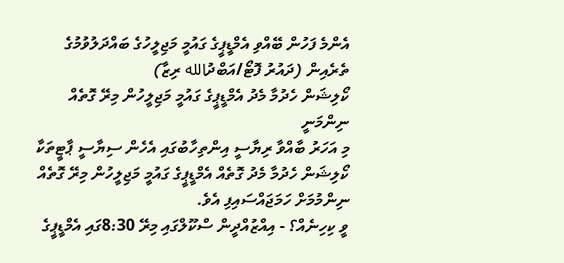އެންމެ ފަހުން ބޭއްވި އެމްޑީޕީގެ ގައުމީ މަޖިލީހުގެ ބައްދަލުވުމުގެ ތެރެއިން (ދައުރު ފޮޓޯ/އަބްދުالله ރިޒާ)
ކޯލިޝަން ހެދުމާ މެދު އެމްޑީޕީގެ ގައުމީ މަޖިލީހުން މިރޭ ގޮތެއް ނިންމަނީ
މި އަހަރު ބާއްވާ ރިޔާސީ އިންތިހާބުގައި އެހެން ސިޔާސީ ޕާޓީތަކާ ކޯލިޝަން ހެދުމާ މެދު ގޮތެއް އެމްޑީޕީގެ ގައުމީ މަޖިލީހުން މިރޭ ގޮތެއް ނިންމުމަށް ހަމަޖައްސައިފި އެވެ.
ވީ ކިހިނެއް؟ - އިއްޒުއްދީން ސްކޫލްގައި މިރޭ 8:30ގައި އެމްޑީޕީގެ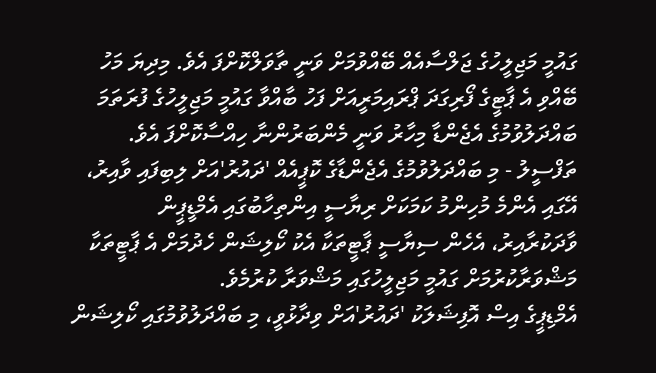ގައުމީ މަޖިލީހުގެ ޖަލްސާއެއް ބޭއްވުމަށް ވަނީ ތާވަލްކޮށްފަ އެވެ. މިދިޔަ މަހު ބޭއްވި އެ ޕާޓީގެ ފޯރިގަދަ ޕްރައިމަރީއަށް ފަހު ބާއްވާ ގައުމީ މަޖިލީހުގެ ފުރަތަމަ ބައްދަލުވުމުގެ އެޖެންޑާ މިހާރު ވަނީ މެންބަރުންނާ ހިއްސާކޮށްފަ އެވެ.
ތަފްސީލު - މި ބައްދަލުވުމުގެ އެޖެންޑާގެ ކޮޕީއެއް 'ދައުރު'އަށް ލިބިފައި ވާއިރު، އޭގައި އެންމެ މުހިންމު ކަމަކަށް ރިޔާސީ އިންތިހާބުގައި އެމްޑީޕީން ވާދަކުރާއިރު، އެހެން ސިޔާސީ ޕާޓީތަކާ އެކު ކޯލިޝަން ހެދުމަށް އެ ޕާޓީތަކާ މަޝްވަރާކުރުމަށް ގައުމީ މަޖިލީހުގައި މަޝްވަރާ ކުރުމެވެ.
އެމްޑިޕީގެ އިސް އޮފިޝަލަކު 'ދައުރު'އަށް ވިދާޅުވީ، މި ބައްދަލުވުމުގައި ކޯލިޝަން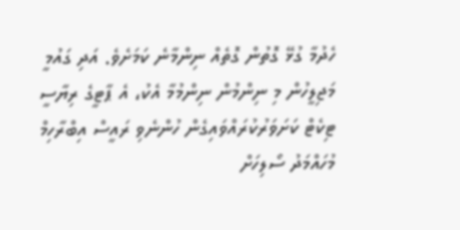ހެދުމާ ގުޅޭ ގޮތުން ގޮތެއް ނިންމާނެ ކަމަށެވެ. އަދި ގައުމީ މަޖިލީހުން މި ނިންމުން ނިންމުމާ އެކު، އެ ޕާޓީގެ ރިޔާސީ ޓިކެޓް ކަށަވަރުކުރައްވައިގެން ހުންނެވި ރައީސް އިބްރާހިމް މުހައްމަދު ސޯލިހަށް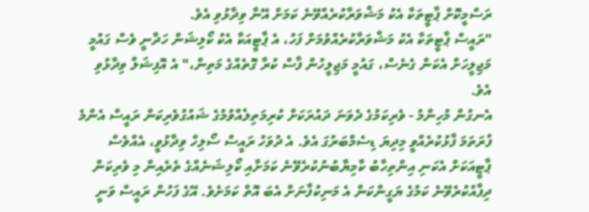ރަސްމީކޮށް ޕާޓީތަކާ އެކު މަޝްވަރާކުރެއްވޭނެ ކަމަށް އޭނާ ވިދާޅުވި އެވެ.
"ރައީސް ޕާޓީތަކާ އެކު މަޝްވަރާކުރެއްވުމަށް ފަހު، އެ ޕާޓީއަކާ އެކު ކޯލިޝަން ހަދާނީ ވެސް ގައުމީ މަޖިލީހަށް އެކަން ގެނެސް، ގައުމީ މަޖިލީހުން ފާސް ކުރާ ގޮތެއްގެ މަތިން،" އެ އޮފިޝަލް ވިދާޅުވި އެވެ.
އެނގުން މުހިންމު - ވެރިކަމުގެ ދެވަނަ ދައުރަކަށް ކުރިމަތިލެއްވުމުގެ ޝައުގުވެރިކަން ރައީސް އެންމެ ފުރަތަމަ ފާޅުކުރެއްވީ މިދިޔަ ޑިސެމްބަރުގަ އެވެ. އެ ދުވަހު ރައީސް ސޯލިހް ވިދާޅުވީ، އެއްވެސް ޕާޓީއަކަށް އެކަނި އިންތިހާބު ކާމިޔާބުނުކުރެވޭނެ ކަމަށާއި ކޯލިޝަނެއްގެ ތެރެއިން މި ވެރިކަން ދިފާއުކުރެވޭނެ ކަމުގެ ޔަގީންކަން އެ މަނިކުފާނަށް އެބަ އޮތް ކަމަށެވެ. އޭގެ ފަހުން ރައީސް ވަނީ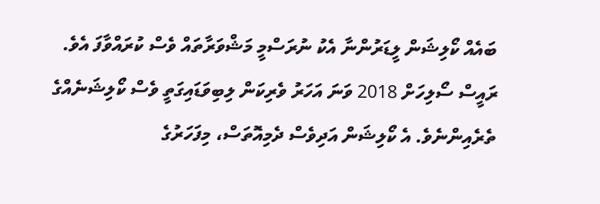ބައެއް ކޯލިޝަން ލީޑަރުންނާ އެކު ނުރަސްމީ މަޝްވަރާތައް ވެސް ކުރައްވާފަ އެވެ.
ރައީސް ސޯލިހަށް 2018 ވަނަ އަހަރު ވެރިކަން ލިބިވަޑައިގަތީ ވެސް ކޯލިޝަނެއްގެ ތެރެއިންނެވެ. އެ ކޯލިޝަން އަދިވެސް ދެމިއޮތަސް، މިފަހަރުގެ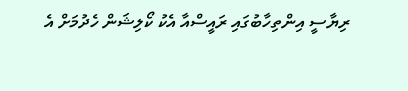ރިޔާސީ އިންތިހާބުގައި ރައީސްއާ އެކު ކޯލިޝަން ހެދުމަށް އެ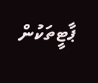ޕާޓީތަކުން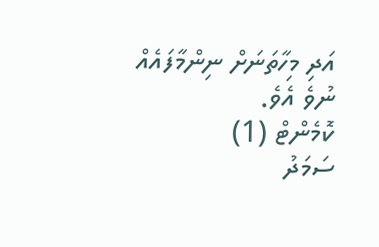އަދި މިހާތަނަށް ނިންމާފައެއް ނުވެ އެވެ.
ކޮމެންޓް (1)
ސަމަދު